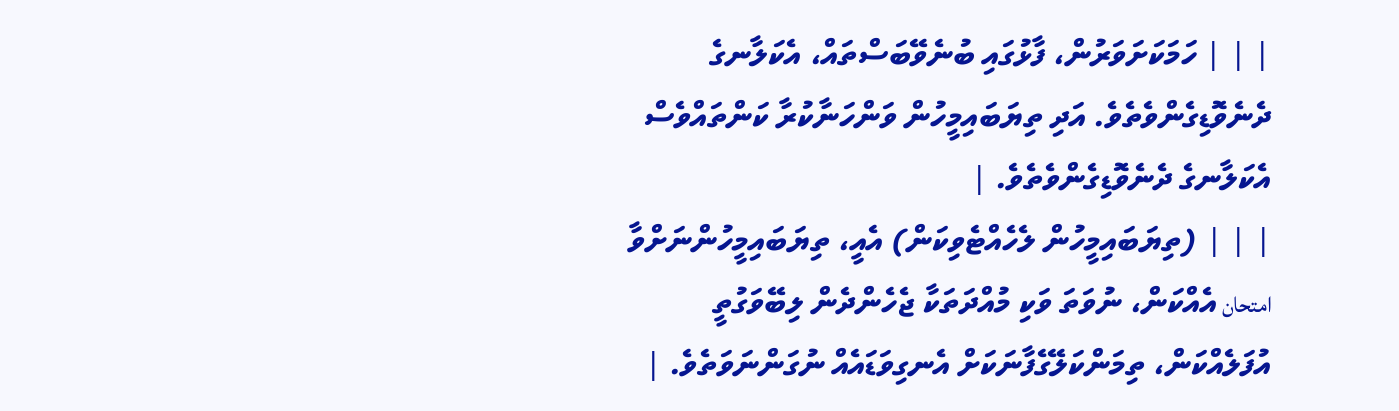| | | ހަމަކަށަވަރުން، ފާޅުގައި ބުނެވޭބަސްތައް، އެކަލާނގެ ދެނެވޮޑިގެންވެތެވެ. އަދި ތިޔަބައިމީހުން ވަންހަނާކުރާ ކަންތައްވެސް އެކަލާނގެ ދެނެވޮޑިގެންވެތެވެ. |
| | | (ތިޔަބައިމީހުން ލެހެއްޓެވިކަން) އެއީ، ތިޔަބައިމީހުންނަށްވާ امتحان އެއްކަން، ނުވަތަ ވަކި މުއްދަތަކާ ޖެހެންދެން ލިބޭވަގުތީ އުފަލެއްކަން، ތިމަންކަލޭގެފާނަކަށް އެނގިވަޑައެއް ނުގަންނަވަތެވެ. |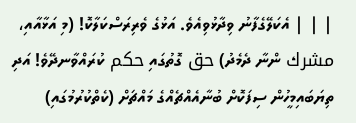| | | އެކަލޭގެފާނު ވިދާޅުވިއެވެ. އަޅުގެ ވެރިރަސްކަލާކޮ! (މި އަޅާއާއި، مشرك ންނާ ދެމެދު) حق ގޮތުގައި حكم ކުރައްވާނދޭވެ! އަދި ތިޔަބައިމީހުން ސިފަކޮށް ބުނާއެއްޗެއްގެ މައްޗަށް (ކެތްކުރުމުގައި)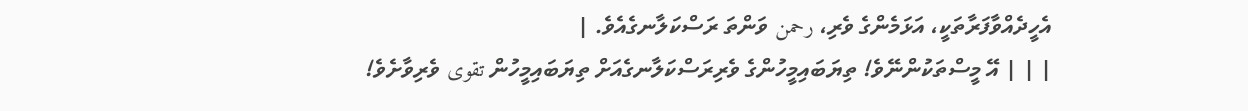އެހީދެއްވާފަރާތަކީ، އަޅަމެންގެ ވެރި، رحمن ވަންތަ ރަސްކަލާނގެއެވެ. |
| | | އޭ މީސްތަކުންނޭވެ! ތިޔަބައިމީހުންގެ ވެރިރަސްކަލާނގެއަށް ތިޔަބައިމީހުން تقوى ވެރިވާށެވެ!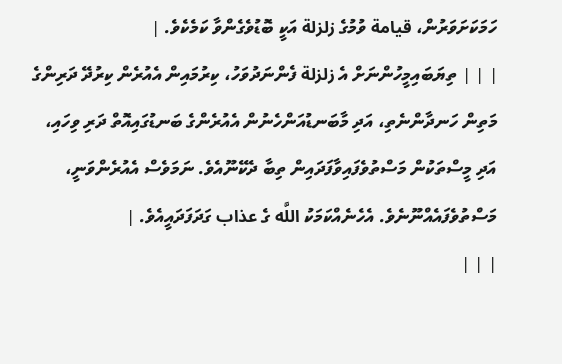ހަމަކަށަވަރުން، قيامة ވުމުގެ زلزلة އަކީ ބޮޑުވެގެންވާ ކަމެކެވެ. |
| | | ތިޔަބައިމީހުންނަށް އެ زلزلة ފެންނަދުވަހު، ކިރުމައިން އެއުރެން ކިރުދޭ ދަރިންގެ މަތިން ހަނދާންނެތި، އަދި މާބަނޑުއަންހެނުން އެއުރެންގެ ބަނޑުގައިއޮތް ދަރި ވިހައި، އަދި މީސްތަކުން މަސްތުވެފައިވާފަދައިން ތިބާ ދެކޭނޫއެވެ. ނަމަވެސް އެއުރެންވަނީ، މަސްތުވެފައެއްނޫނެވެ. އެހެނެއްކަމަކު اللَّه ގެ عذاب ގަދަފަދައީއެވެ. |
| | |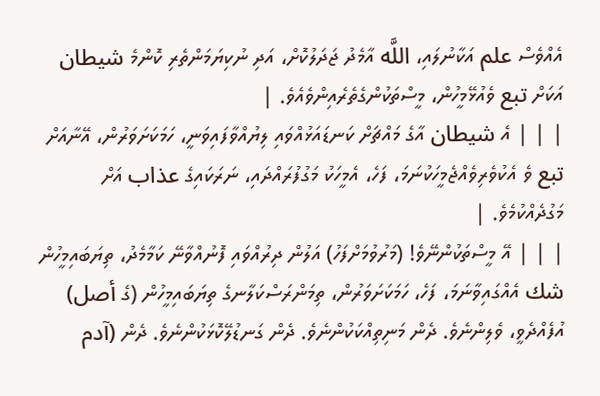އެއްވެސް علم އަކާނުލައި، اللَّه އާމެދު ޖަދަލުކޮށް، އަދި ނުކިޔަމަންތެރި ކޮންމެ شيطان އަކަށް تبع ވެއުޅޭމީހުން، މީސްތަކުންގެތެރެއިންވެއެވެ. |
| | | އެ شيطان އާގެ މައްޗަށް ކަނޑައަޅުއްވައި ލިޔުއްވާފައިވަނީ، ހަމަކަށަވަރުން، އޭނާއަށް تبع ވެ އެކުވެރިވެއްޖެމީހަކުނަމަ، ފަހެ، އެމީހަކު މަގުފުރައްދައި، ނަރަކައިގެ عذاب އަށް މަގުދެއްކުމެވެ. |
| | | އޭ މީސްތަކުންނޭވެ! (މަރުވުމަށްފަހު) އަލުން ދިރުއްވައި ފޮނުއްވާނޭ ކަމާމެދު، ތިޔަބައިމީހުން شك އެއްގައިވާނަމަ، ފަހެ، ހަމަކަށަވަރުން، ތިމަންރަސްކަލާނގެ ތިޔަބައިމީހުން (ގެ أصل) އުފެއްދެވީ، ވެލިންނެވެ. ދެން މަނިތިއްކަކުންނެވެ. ދެން ގަނޑުލޭކޮޅަކުންނެވެ. ދެން (آدم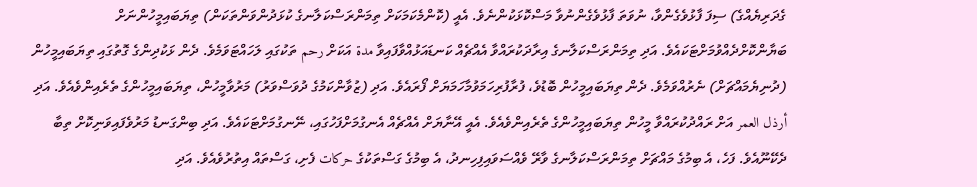ގެދަރިޔެއްގެ) ސިފަ ފާޅުވެގެންވާ، ނުވަތަ ފާޅުވެގެންނުވާ މަސްކޮޅަކުންނެވެ. އެއީ (ކޮންމެކަމަކަށް ތިމަންރަސްކަލާނގެ ކުޅަދުންވަންތަކަން) ތިޔަބައިމީހުންނަށް ބަޔާންކޮށްދެއްވުމަށްޓަކައެވެ. އަދި ތިމަންރަސްކަލާނގެ އިރާދަކުރައްވާ އެއްޗެއް ކަނޑައަޅުއްވާފައިވާ مدة އަކަށް رحم ތަކުގައި ލަހައްޓަވަމެވެ. ދެން ޅަކުދިންގެ ގޮތުގައި ތިޔަބައިމީހުން (ދުނިޔެމައްޗަށް) ނެރުއްވަމެވެ. ދެން ތިޔަބައިމީހުން ބޮޑުވެ، ފުރާފުރިހަމަވުމާހަމަޔަށް ފޯރައެވެ. އަދި (ޒުވާންކަމުގެ ދުވަސްވަރު) މަރުވާމީހުން، ތިޔަބައިމީހުންގެ ތެރެއިންވެއެވެ. އަދި أرذل العمر އަށް ރައްދުކުރައްވާ މީހުން ތިޔަބައިމީހުންގެ ތެރެއިންވެއެވެ. އެއީ އޭނާޔަށް އެއްޗެއް އެނގުމަށްފަހުގައި، ނޭނގުމަށްޓަކައެވެ. އަދި ބިންގަނޑު މަރުވެފައިވަނިކޮށް ތިބާ ދެކޭނޫއެވެ. ފަހެ، އެ ބިމުގެ މައްޗަށް ތިމަންރަސްކަލާނގެ ވާރޭ ވެއްސަވައިފިހިނދު، އެ ބިމުގެ ގަސްތަކުގެ حركات ފެށި، ގަސްތައް އިތުރުވެއެވެ. އަދި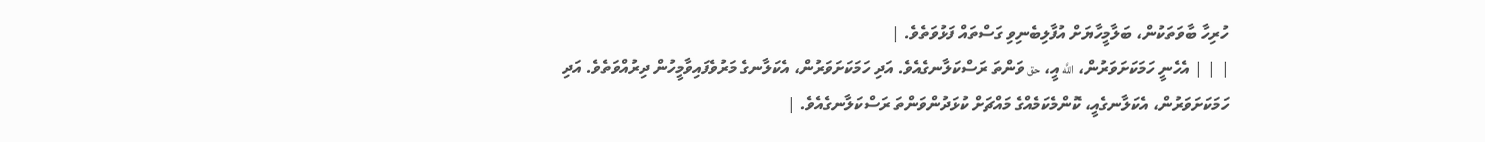ހުރިހާ ބާވަތަކުން، ބަލާމީހާޔަށް އުފާލިބެނިވި ގަސްތައް ފަޅުވަތެވެ. |
| | | އެހެނީ ހަމަކަށަވަރުން، اللَّه އީ، حق ވަންތަ ރަސްކަލާނގެއެވެ. އަދި ހަމަކަށަވަރުން، އެކަލާނގެ މަރުވެފައިވާމީހުން ދިރުއްވަތެވެ. އަދި ހަމަކަށަވަރުން، އެކަލާނގެއީ، ކޮންމެކަމެއްގެ މައްޗަށް ކުޅަދުންވަންތަ ރަސްކަލާނގެއެވެ. |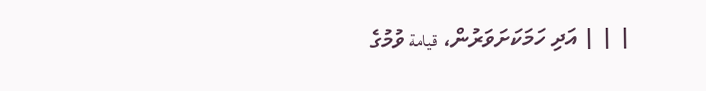| | | އަދި ހަމަކަށަވަރުން، قيامة ވުމުގެ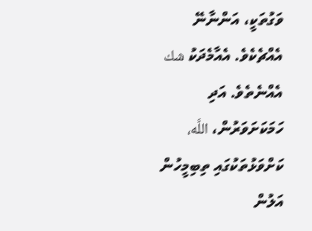ވަގުތަކީ، އަންނާނޭ އެއްޗެކެވެ. އެއާމެދަކު شك އެއްނެތެވެ. އަދި ހަމަކަށަވަރުން، اللَّه، ކަށްވަޅުތަކުގައި ތިބިމީހުން އަލުން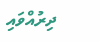ދިރުއްވައި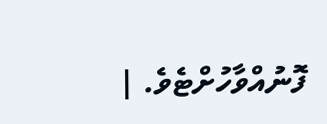ފޮނުއްވާހުށްޓެވެ. |